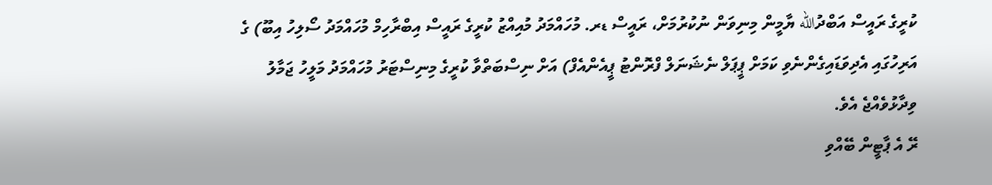ކުރީގެ ރައީސް އަބްދުالله ޔާމީން މިނިވަން ނުކުރުމަށް، ރައީސް ޑރ. މުހައްމަދު މުއިއްޒު ކުރީގެ ރައީސް އިބްރާހިމް މުހައްމަދު ސޯލިހު އިބޫ) ގެ އަރިހުގައި އެދިވަޑައިގެންނެވި ކަމަށް ޕީޕަލް ނެޝަނަލް ފްރޮންޓު ޕީއެންއެފް) އަށް ނިސްބަތްވާ ކުރީގެ މިނިސްޓަރު މުހައްމަދު މަލީހު ޖަމާލު ވިދާޅުވެއްޖެ އެވެ.
ރޭ އެ ޕާޓީން ބޭއްވި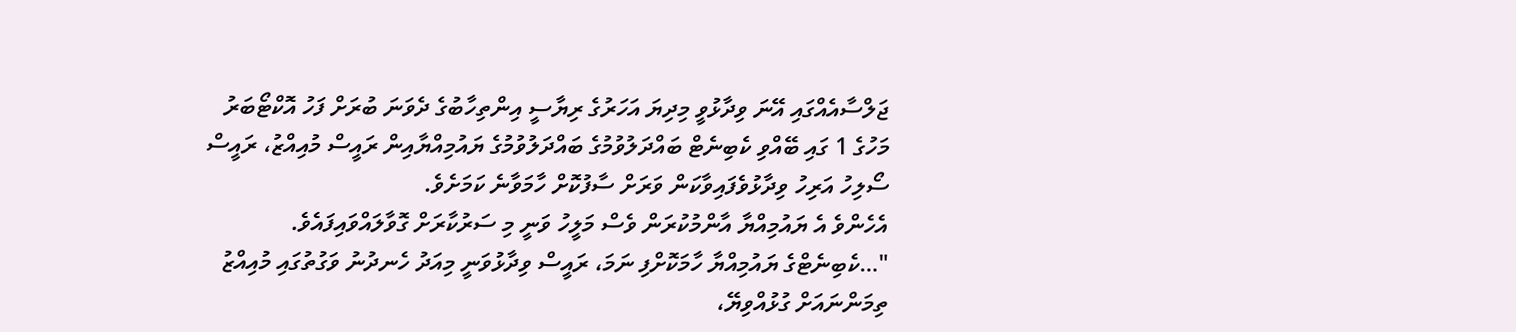ޖަލްސާއެއްގައި އޭނަ ވިދާޅުވީ މިދިޔަ އަހަރުގެ ރިޔާސީ އިންތިހާބުގެ ދެވަނަ ބުރަށް ފަހު އޮކްޓޯބަރު މަހުގެ 1 ގައި ބޭއްވި ކެބިނެޓް ބައްދަލުވުމުގެ ބައްދަލުވުމުގެ ޔައުމިއްޔާއިން ރައީސް މުއިއްޒު، ރައީސް ސޯލިހު އަރިހު ވިދާޅުވެފައިވާކަން ވަރަށް ސާފުކޮށް ހާމަވާނެ ކަމަށެވެ.
އެހެންވެ އެ ޔައުމިއްޔާ އާންމުކުރަން ވެސް މަލީހު ވަނީ މި ސަރުކާރަށް ގޮވާލައްވައިފައެވެ.
"…ކެބިނެޓްގެ ޔައުމިއްޔާ ހާމަކޮށްފި ނަމަ، ރައީސް ވިދާޅުވަނީ މިއަދު ހެނދުނު ވަގުތުގައި މުއިއްޒު ތިމަންނައަށް ގުޅުއްވިޔޭ،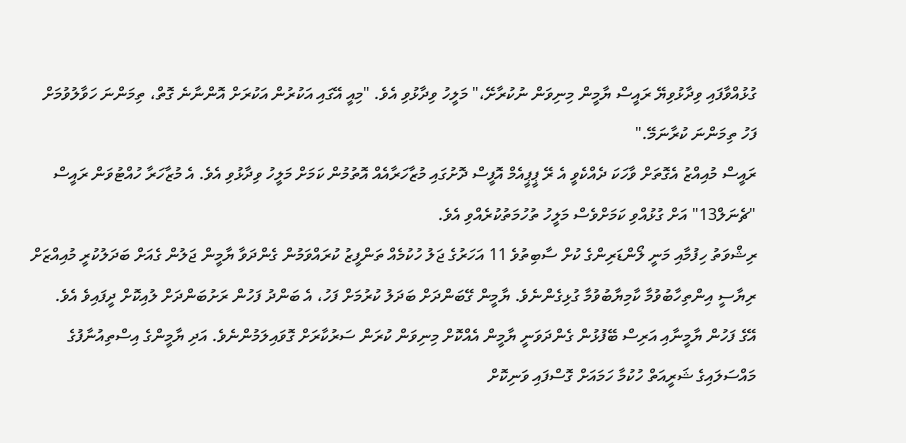ގުޅުއްވާފައި ވިދާޅުވިޔޭ ރައީސް ޔާމީން މިނިވަން ނުކުރާށޭ،" މަލީހު ވިދާޅުވި އެވެ. "މިއީ އޭގައި އަކުރުން އަކުރަށް އޮންނާނެ ގޮތް، ތިމަންނަ ހަވާލުވުމަށް ފަހު ތިމަންނަ ކުރާނަމޭ."
ރައީސް މުއިއްޒު އެގޮތަށް ވާހަކަ ދެއްކެވީ އެ ރޭ ޕީޕީއެމް އޮފީސް ދޮށުގައި މުޒާހަރާއެއް އޮތުމުން ކަމަށް މަލީހު ވިދާޅުވި އެވެ. އެ މުޒާހަރާ ހުއްޓުވަން ރައީސް "ޗެނަލް13" އަށް ގުޅުއްވި ކަމަށްވެސް މަލީހު ތުހުމަތުކުރެއްވި އެވެ.
ރިޝްވަތު ހިފުމާއި މަނީ ލޯންޑަރިންގެ ކުށް ސާބިތުވެ 11 އަހަރުގެ ޖަލު ހުކުމެއް ތަންފީޒު ކުރައްވަމުން ގެންދަވާ ޔާމީން ޖަލުން ގެއަށް ބަދަލުކުރީ މުއިއްޒަށް ރިޔާސީ އިންތިހާބުވުމާ ކާމިޔާބުވުމާ ގުޅިގެންނެވެ. ޔާމީން ގޭބަންދަށް ބަދަލު ކުރުމަށް ފަހު، އެ ބަންދު ފަހުން ރަށުބަންދަށް ލުއިކޮށް ދީފައިވެ އެވެ.
އޭގެ ފަހުން ޔާމީނާއި އަރިސް ބޭފުޅުން ގެންދަވަނީ ޔާމީން އެއްކޮށް މިނިވަން ކުރަން ސަރުކާރަށް ގޮވައިލަމުންނެވެ. އަދި ޔާމީންގެ އިސްތިއުނާފުގެ މައްސަލައިގެ ޝަރީއަތް ހުކުމާ ހަމައަށް ގޮސްފައި ވަނިކޮށް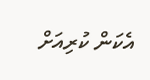އެކަން ކުރިއަށް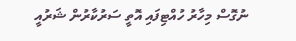ނުގޮސް މިހާރު ހުއްޓިފައި އޮތީ ސަރުކާރުން ޝަރުއީ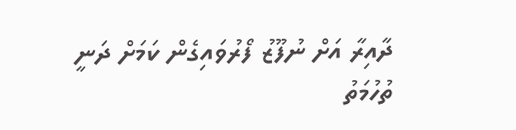ދާއިރާ އަށް ނުފޫޒު ފޯރުވައިގެން ކަމަށް ދަނީ ތުހުމަތު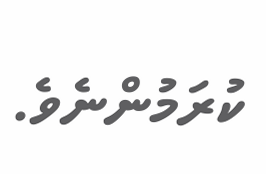ކުރަމުންނެވެ.